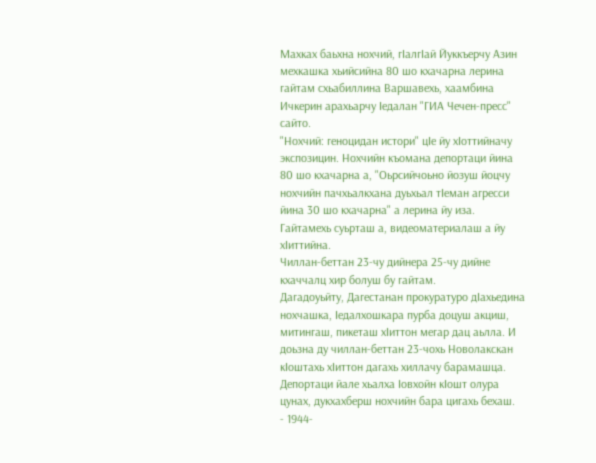Махках баьхна нохчий, гIалгIай Йуккъерчу Азин мехкашка хьийсийна 80 шо кхачарна лерина гайтам схьабиллина Варшавехь, хаамбина Ичкерин арахьарчу Iедалан "ГИА Чечен-пресс" сайто.
"Нохчий: геноцидан истори" цIе йу хIоттийначу экспозицин. Нохчийн къомана депортаци йина 80 шо кхачарна а, "Оьрсийчоьно йозуш йоцчу нохчийн пачхьалкхана дуьхьал тIеман агресси йина 30 шо кхачарна" а лерина йу иза. Гайтамехь суьрташ а, видеоматериалаш а йу хIиттийна.
Чиллан-беттан 23-чу дийнера 25-чу дийне кхаччалц хир болуш бу гайтам.
Дагадоуьйту, Дагестанан прокуратуро дIахьедина нохчашка, Iедалхошкара пурба доцуш акциш, митингаш, пикеташ хIиттон мегар дац аьлла. И доьзна ду чиллан-беттан 23-чохь Новолакскан кIоштахь хIиттон дагахь хиллачу барамашца. Депортаци йале хьалха Iовхойн кIошт олура цунах, дукхахберш нохчийн бара цигахь бехаш.
- 1944-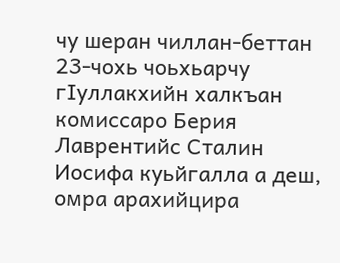чу шеран чиллан-беттан 23-чохь чоьхьарчу гIуллакхийн халкъан комиссаро Берия Лаврентийс Сталин Иосифа куьйгалла а деш, омра арахийцира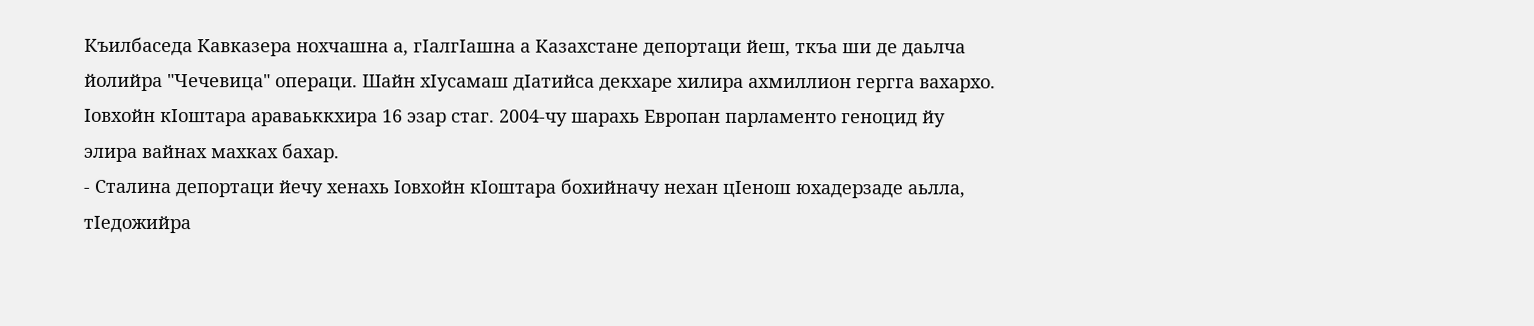Къилбаседа Кавказера нохчашна а, гIалгIашна а Казахстане депортаци йеш, ткъа ши де даьлча йолийра "Чечевица" операци. Шайн хIусамаш дIатийса декхаре хилира ахмиллион гергга вахархо. Iовхойн кIоштара араваьккхира 16 эзар стаг. 2004-чу шарахь Европан парламенто геноцид йу элира вайнах махках бахар.
- Сталина депортаци йечу хенахь Iовхойн кIоштара бохийначу нехан цIенош юхадерзаде аьлла, тIедожийра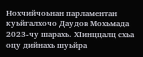Нохчийчоьнан парламентан куьйгалхочо Даудов Мохьмада 2023-чу шарахь. ХIинццалц схьа оцу дийнахь шуьйра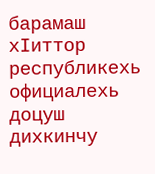барамаш хIиттор республикехь официалехь доцуш дихкинчу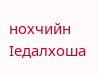нохчийн Iедалхоша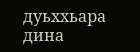дуьххьара дина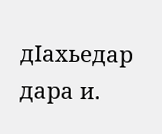дIахьедар дара и.